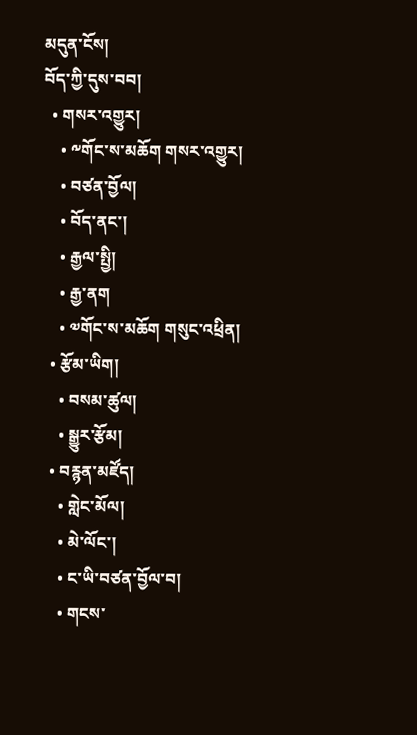མདུན་ངོས།
བོད་ཀྱི་དུས་བབ།
  • གསར་འགྱུར།
    • ༸གོང་ས་མཆོག གསར་འགྱུར།
    • བཙན་བྱོལ།
    • བོད་ནང་།
    • རྒྱལ་སྤྱི།
    • རྒྱ་ནག
    • ༧གོང་ས་མཆོག གསུང་འཕྲིན།
  • རྩོམ་ཡིག།
    • བསམ་ཚུལ།
    • སྒྱུར་རྩོམ།
  • བརྙན་མཛོད།
    • གླེང་མོལ།
    • མེ་ལོང་།
    • ང་ཡི་བཙན་བྱོལ་བ།
    • གངས་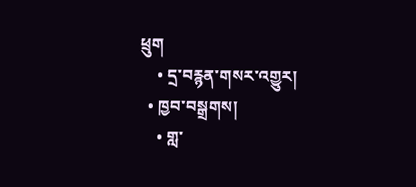ཕྲུག
    • དྲ་བརྙན་གསར་འགྱུར།
  • ཁྱབ་བསྒྲགས།
    • གླ་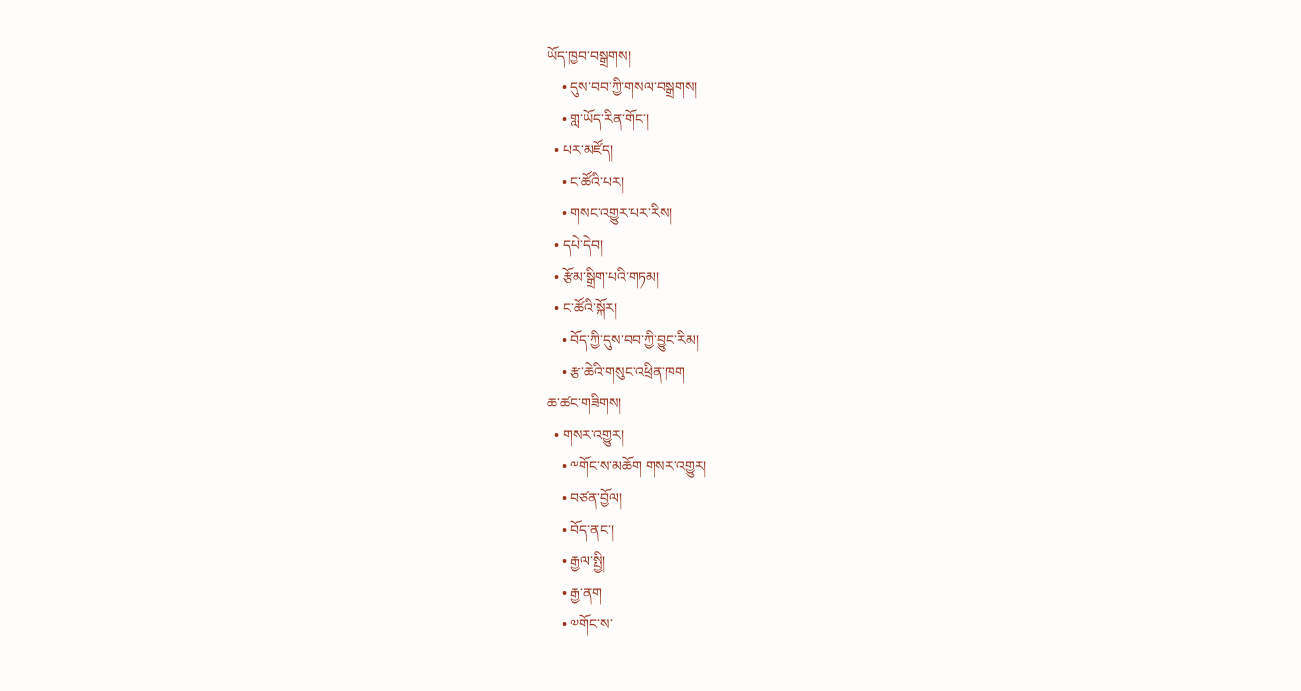ཡོད་ཁྱབ་བསྒྲགས།
    • དུས་བབ་ཀྱི་གསལ་བསྒྲགས།
    • གླ་ཡོད་རིན་གོང་།
  • པར་མཛོད།
    • ང་ཚོའི་པར།
    • གསང་འགྱུར་པར་རིས།
  • དཔེ་དེབ།
  • རྩོམ་སྒྲིག་པའི་གཏམ།
  • ང་ཚོའི་སྐོར།
    • བོད་ཀྱི་དུས་བབ་ཀྱི་བྱུང་རིམ།
    • རྩ་ཆེའི་གསུང་འཕྲིན་ཁག
ཆ་ཚང་གཟིགས།
  • གསར་འགྱུར།
    • ༸གོང་ས་མཆོག གསར་འགྱུར།
    • བཙན་བྱོལ།
    • བོད་ནང་།
    • རྒྱལ་སྤྱི།
    • རྒྱ་ནག
    • ༧གོང་ས་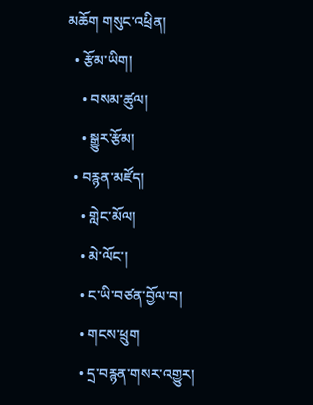མཆོག གསུང་འཕྲིན།
  • རྩོམ་ཡིག།
    • བསམ་ཚུལ།
    • སྒྱུར་རྩོམ།
  • བརྙན་མཛོད།
    • གླེང་མོལ།
    • མེ་ལོང་།
    • ང་ཡི་བཙན་བྱོལ་བ།
    • གངས་ཕྲུག
    • དྲ་བརྙན་གསར་འགྱུར།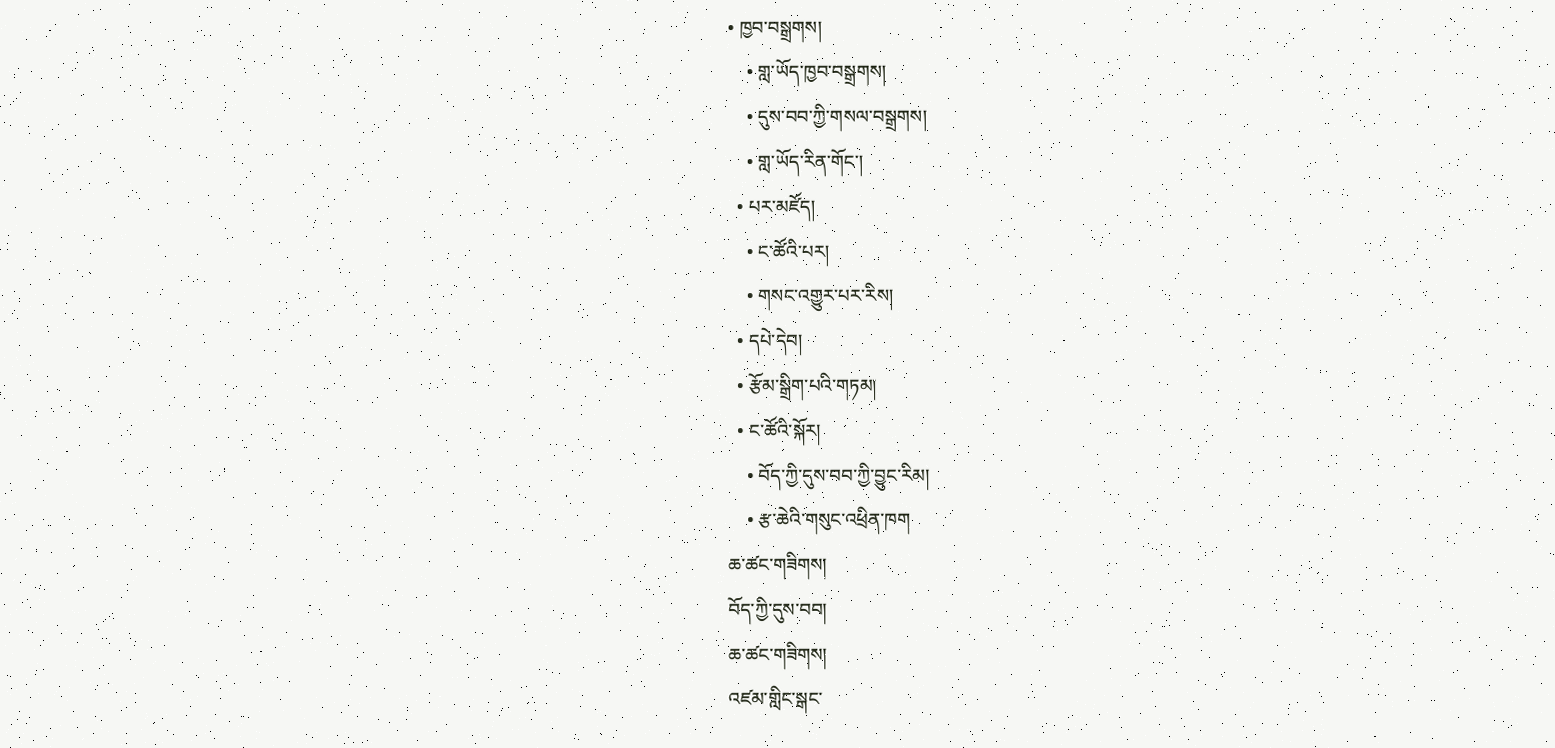• ཁྱབ་བསྒྲགས།
    • གླ་ཡོད་ཁྱབ་བསྒྲགས།
    • དུས་བབ་ཀྱི་གསལ་བསྒྲགས།
    • གླ་ཡོད་རིན་གོང་།
  • པར་མཛོད།
    • ང་ཚོའི་པར།
    • གསང་འགྱུར་པར་རིས།
  • དཔེ་དེབ།
  • རྩོམ་སྒྲིག་པའི་གཏམ།
  • ང་ཚོའི་སྐོར།
    • བོད་ཀྱི་དུས་བབ་ཀྱི་བྱུང་རིམ།
    • རྩ་ཆེའི་གསུང་འཕྲིན་ཁག
ཆ་ཚང་གཟིགས།
བོད་ཀྱི་དུས་བབ།
ཆ་ཚང་གཟིགས།
འཛམ་གླིང་སྒང་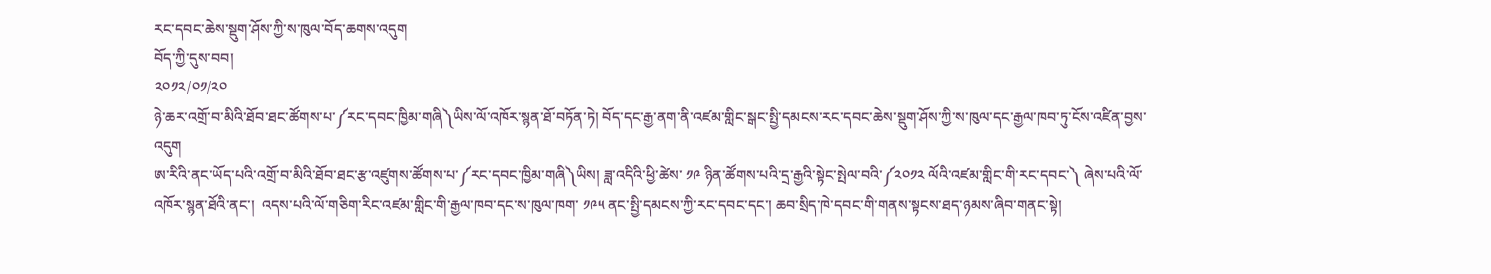རང་དབང་ཆེས་སྡུག་ཤོས་ཀྱི་ས་ཁུལ་བོད་ཆགས་འདུག
བོད་ཀྱི་དུས་བབ།
༢༠༡༢/༠༡/༢༠
ཉེ་ཆར་འགྲོ་བ་མིའི་ཐོབ་ཐང་ཚོགས་པ་༼རང་དབང་ཁྱིམ་གཞི༽ཡིས་ལོ་འཁོར་སྙན་ཐོ་བཏོན་ཏེ། བོད་དང་རྒྱ་ནག་ནི་འཛམ་གླིང་སྒང་སྤྱི་དམངས་རང་དབང་ཆེས་སྡུག་ཤོས་ཀྱི་ས་ཁུལ་དང་རྒྱལ་ཁབ་ཏུ་ངོས་འཛིན་བྱས་འདུག
ཨ་རིའི་ནང་ཡོད་པའི་འགྲོ་བ་མིའི་ཐོབ་ཐང་རྩ་འཛུགས་ཚོགས་པ་༼རང་དབང་ཁྱིམ་གཞི༽ཡིས། ཟླ་འདིའི་ཕྱི་ཚེས་ ༡༩ ཉིན་ཚོགས་པའི་དྲ་རྒྱའི་སྟེང་སྤེལ་བའི་༼༢༠༡༢ ལོའི་འཛམ་གླིང་གི་རང་དབང་༽ ཞེས་པའི་ལོ་འཁོར་སྙན་ཐོའི་ནང་།  འདས་པའི་ལོ་གཅིག་རིང་འཛམ་གླིང་གི་རྒྱལ་ཁབ་དང་ས་ཁུལ་ཁག་ ༡༩༥ ནང་སྤྱི་དམངས་ཀྱི་རང་དབང་དང་། ཆབ་སྲིད་ཁེ་དབང་གི་གནས་སྟངས་ཐད་ཉམས་ཞིབ་གནང་སྟེ།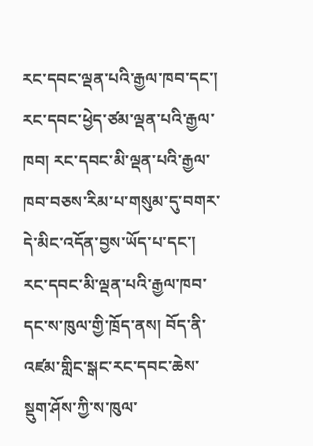རང་དབང་ལྡན་པའི་རྒྱལ་ཁབ་དང་། རང་དབང་ཕྱེད་ཙམ་ལྡན་པའི་རྒྱལ་ཁབ། རང་དབང་མི་ལྡན་པའི་རྒྱལ་ཁབ་བཅས་རིམ་པ་གསུམ་དུ་བགར་དེ་མིང་འདོན་བྱས་ཡོད་པ་དང་། རང་དབང་མི་ལྡན་པའི་རྒྱལ་ཁབ་དང་ས་ཁུལ་གྱི་ཁྲོད་ནས། བོད་ནི་འཛམ་གླིང་སྒང་རང་དབང་ཆེས་སྡུག་ཤོས་ཀྱི་ས་ཁུལ་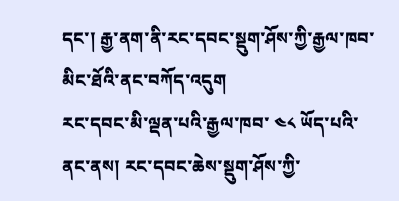དང་། རྒྱ་ནག་ནི་རང་དབང་སྡུག་ཤོས་ཀྱི་རྒྱལ་ཁབ་མིང་ཐོའི་ནང་བཀོད་འདུག
རང་དབང་མི་ལྡན་པའི་རྒྱལ་ཁབ་ ༤༨ ཡོད་པའི་ནང་ནས། རང་དབང་ཆེས་སྡུག་ཤོས་ཀྱི་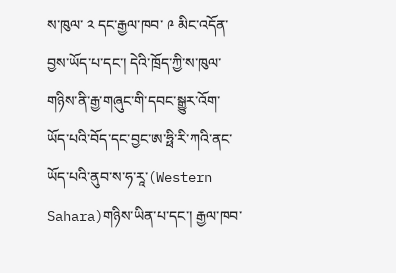ས་ཁུལ་ ༢ དང་རྒྱལ་ཁབ་ ༩ མིང་འདོན་བྱས་ཡོད་པ་དང་། དེའི་ཁྲོད་ཀྱི་ས་ཁུལ་གཉིས་ནི་རྒྱ་གཞུང་གི་དབང་སྒྱུར་འོག་ཡོད་པའི་བོད་དང་བྱང་ཨ་ཧྥི་རི་ཀའི་ནང་ཡོད་པའི་ནུབ་ས་ཧ་རཱ་(Western Sahara)གཉིས་ཡིན་པ་དང་། རྒྱལ་ཁབ་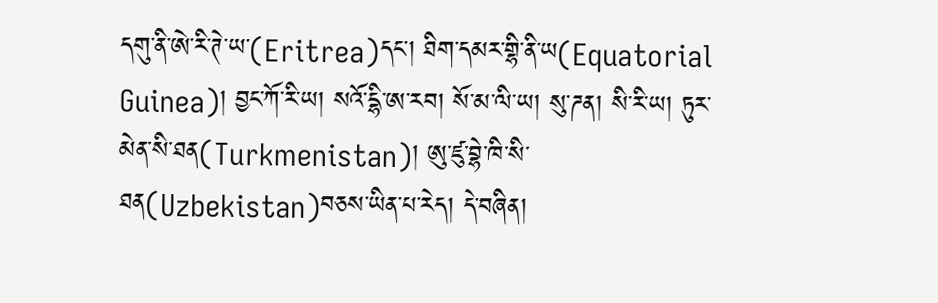དགུ་ནི་ཨེ་རི་ཊེ་ཡ་(Eritrea)དང་། ཐིག་དམར་གྷི་ནི་ཡ(Equatorial Guinea)། བྱང་ཀོ་རི་ཡ། སའོ་དྷི་ཨ་རབ། སོ་མ་ལི་ཡ། སུ་ཌན། སི་རི་ཡ། ཏུར་མེན་སི་ཐན(Turkmenistan)། ཨུ་ཛུ་བྷེ་ཁི་སི་ཐན(Uzbekistan)བཅས་ཡིན་པ་རེད། དེ་བཞིན།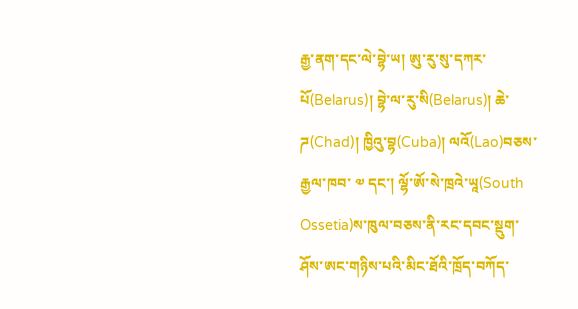རྒྱ་ནག་དང་ལེ་བྷེ་ཡ། ཨུ་རུ་སུ་དཀར་པོ(Belarus)། བྷེ་ལ་རུ་སི(Belarus)། ཆེ་ཌ(Chad)། ཁྱིའུ་བྷ(Cuba)། ལའོ(Lao)བཅས་རྒྱལ་ཁབ་ ༧ དང་། ལྷོ་ཨོ་སེ་ཁྲའེ་ཡཱ(South Ossetia)ས་ཁུལ་བཅས་ནི་རང་དབང་སྡུག་ཤོས་ཨང་གཉིས་པའི་མིང་ཐོའི་ཁྲོད་བཀོད་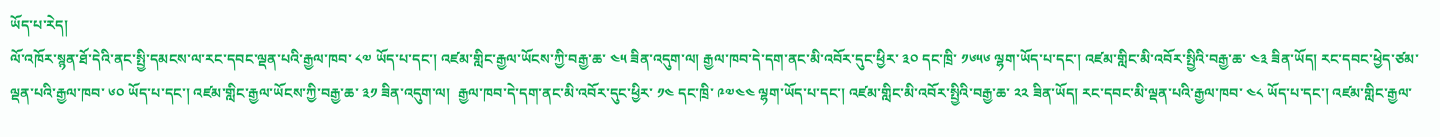ཡོད་པ་རེད།
ལོ་འཁོར་སྙན་ཐོ་དེའི་ནང་སྤྱི་དམངས་ལ་རང་དབང་ལྡན་པའི་རྒྱལ་ཁབ་ ༨༧ ཡོད་པ་དང་། འཛམ་གླིང་རྒྱལ་ཡོངས་ཀྱི་བརྒྱ་ཆ་ ༤༥ ཟིན་འདུག་ལ། རྒྱལ་ཁབ་དེ་དག་ནང་མི་འབོར་དུང་ཕྱིར་ ༣༠ དང་ཁྲི་ ༡༦༥༦ ལྷག་ཡོད་པ་དང་། འཛམ་གླིང་མི་འབོར་སྤྱིའི་བརྒྱ་ཆ་ ༤༣ ཟིན་ཡོད། རང་དབང་ཕྱེད་ཙམ་ལྡན་པའི་རྒྱལ་ཁབ་ ༦༠ ཡོད་པ་དང་། འཛམ་གླིང་རྒྱལ་ཡོངས་ཀྱི་བརྒྱ་ཆ་ ༣༡ ཟིན་འདུག་ལ།  རྒྱལ་ཁབ་དེ་དག་ནང་མི་འབོར་དུང་ཕྱིར་ ༡༤ དང་ཁྲི་ ༩༧༤༤ ལྷག་ཡོད་པ་དང་། འཛམ་གླིང་མི་འབོར་སྤྱིའི་བརྒྱ་ཆ་ ༢༢ ཟིན་ཡོད། རང་དབང་མི་ལྡན་པའི་རྒྱལ་ཁབ་ ༤༨ ཡོད་པ་དང་། འཛམ་གླིང་རྒྱལ་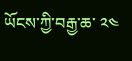ཡོངས་ཀྱི་བརྒྱ་ཆ་ ༢༤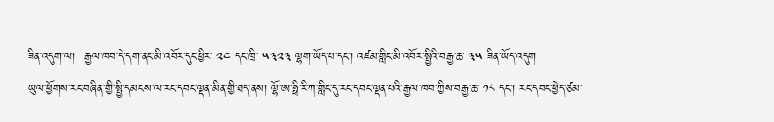ཟིན་འདུག་ལ།  རྒྱལ་ཁབ་དེ་དག་ནང་མི་འབོར་དུང་ཕྱིར་ ༢༤ དང་ཁྲི་ ༥༣༢༣ ལྷག་ཡོད་པ་དང་། འཛམ་གླིང་མི་འབོར་སྤྱིའི་བརྒྱ་ཆ་ ༣༥ ཟིན་ཡོད་འདུག
ཡུལ་ཕྱོགས་རང་བཞིན་གྱི་སྤྱི་དམངས་ལ་རང་དབང་ལྡན་མིན་གྱི་ཐད་ནས། ལྷོ་ཨ་ཧྥི་རི་ཀ་གླིང་དུ་རང་དབང་ལྡན་པའི་རྒྱལ་ཁབ་ཀྱིས་བརྒྱ་ཆ་ ༡༨ དང་། རང་དབང་ཕྱེད་ཙམ་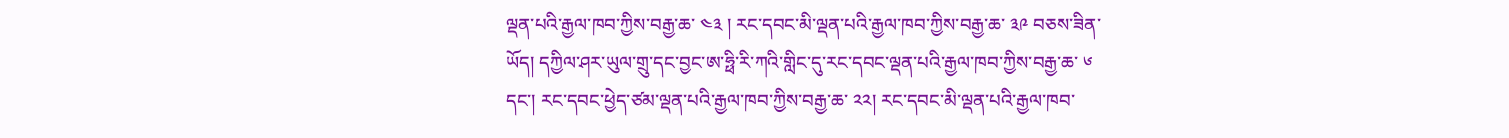ལྡན་པའི་རྒྱལ་ཁབ་ཀྱིས་བརྒྱ་ཆ་ ༤༣ ། རང་དབང་མི་ལྡན་པའི་རྒྱལ་ཁབ་ཀྱིས་བརྒྱ་ཆ་ ༣༩ བཅས་ཟིན་ཡོད། དཀྱིལ་ཤར་ཡུལ་གྲུ་དང་བྱང་ཨ་ཧྥི་རི་ཀའི་གླིང་དུ་རང་དབང་ལྡན་པའི་རྒྱལ་ཁབ་ཀྱིས་བརྒྱ་ཆ་ ༦ དང་། རང་དབང་ཕྱེད་ཙམ་ལྡན་པའི་རྒྱལ་ཁབ་ཀྱིས་བརྒྱ་ཆ་ ༢༢། རང་དབང་མི་ལྡན་པའི་རྒྱལ་ཁབ་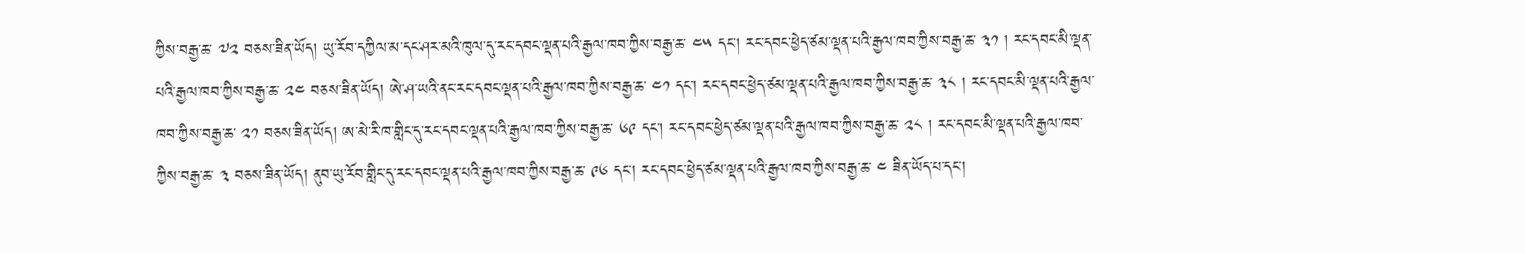ཀྱིས་བརྒྱ་ཆ་ ༧༢ བཅས་ཟིན་ཡོད། ཡུ་རོབ་དཀྱིལ་མ་དང་ཤར་མའི་ཁུལ་དུ་རང་དབང་ལྡན་པའི་རྒྱལ་ཁབ་ཀྱིས་བརྒྱ་ཆ་ ༤༥ དང་། རང་དབང་ཕྱེད་ཙམ་ལྡན་པའི་རྒྱལ་ཁབ་ཀྱིས་བརྒྱ་ཆ་ ༣༡ ། རང་དབང་མི་ལྡན་པའི་རྒྱལ་ཁབ་ཀྱིས་བརྒྱ་ཆ་ ༢༤ བཅས་ཟིན་ཡོད། ཨེ་ཤ་ཡའི་ནང་རང་དབང་ལྡན་པའི་རྒྱལ་ཁབ་ཀྱིས་བརྒྱ་ཆ་ ༤༡ དང་། རང་དབང་ཕྱེད་ཙམ་ལྡན་པའི་རྒྱལ་ཁབ་ཀྱིས་བརྒྱ་ཆ་ ༣༨ ། རང་དབང་མི་ལྡན་པའི་རྒྱལ་ཁབ་ཀྱིས་བརྒྱ་ཆ་ ༢༡ བཅས་ཟིན་ཡོད། ཨ་མེ་རི་ཁ་གླིང་དུ་རང་དབང་ལྡན་པའི་རྒྱལ་ཁབ་ཀྱིས་བརྒྱ་ཆ་ ༦༩ དང་། རང་དབང་ཕྱེད་ཙམ་ལྡན་པའི་རྒྱལ་ཁབ་ཀྱིས་བརྒྱ་ཆ་ ༢༨ ། རང་དབང་མི་ལྡན་པའི་རྒྱལ་ཁབ་ཀྱིས་བརྒྱ་ཆ་ ༣ བཅས་ཟིན་ཡོད། ནུབ་ཡུ་རོབ་གླིང་དུ་རང་དབང་ལྡན་པའི་རྒྱལ་ཁབ་ཀྱིས་བརྒྱ་ཆ་ ༩༦ དང་། རང་དབང་ཕྱེད་ཙམ་ལྡན་པའི་རྒྱལ་ཁབ་ཀྱིས་བརྒྱ་ཆ་ ༤ ཟིན་ཡོད་པ་དང་།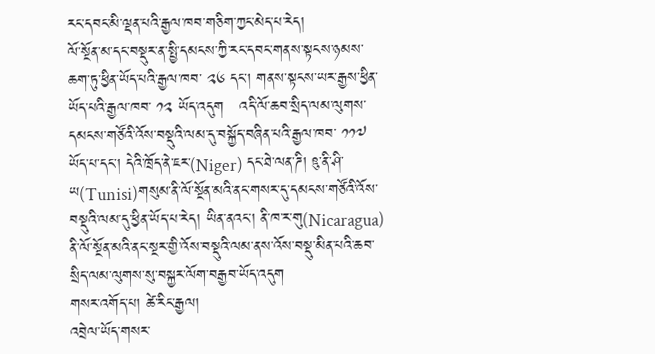རང་དབང་མི་ལྡན་པའི་རྒྱལ་ཁབ་གཅིག་ཀྱང་མེད་པ་རེད།
ལོ་སྔོན་མ་དང་བསྡུར་ན་སྤྱི་དམངས་ཀྱི་རང་དབང་གནས་སྟངས་ཉམས་ཆག་ཏུ་ཕྱིན་ཡོད་པའི་རྒྱལ་ཁབ་ ༢༦ དང་། གནས་སྟངས་ཡར་རྒྱས་ཕྱིན་ཡོད་པའི་རྒྱལ་ཁབ་ ༡༢ ཡོད་འདུག   འདི་ལོ་ཆབ་སྲིད་ལམ་ལུགས་དམངས་གཙོའི་འོས་བསྡུའི་ལམ་དུ་བསྐྱོད་བཞིན་པའི་རྒྱལ་ཁབ་ ༡༡༧ ཡོད་པ་དང་། དེའི་ཁྲོད་ནེ་ཇར་(Niger) དང་ཐེ་ལན་ཌི། ཋུ་ནི་ཤི་ཡ(Tunisi)གསུམ་ནི་ལོ་སྔོན་མའི་ནང་གསར་དུ་དམངས་གཙོའི་འོས་བསྡུའི་ལམ་དུ་ཕྱིན་ཡོད་པ་རེད། ཡིན་ནའང་། ནི་ཁ་ར་གུ(Nicaragua) ནི་ལོ་སྔོན་མའི་ནང་སྔར་གྱི་འོས་བསྡུའི་ལམ་ནས་འོས་བསྡུ་མིན་པའི་ཆབ་སྲིད་ལམ་ལུགས་སུ་བསྐྱར་ལོག་བརྒྱབ་ཡོད་འདུག
གསར་འགོད་པ། ཚེ་རིང་རྒྱལ།
འབྲེལ་ཡོད་གསར་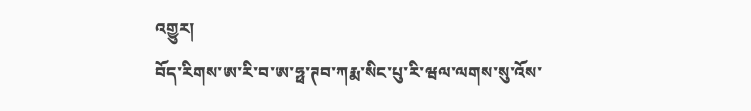འགྱུར།
བོད་རིགས་ཨ་རི་བ་ཨ་ཧྥ་ཊབ་ཀརྨ་སིང་པུ་རི་ཝལ་ལགས་སུ་འོས་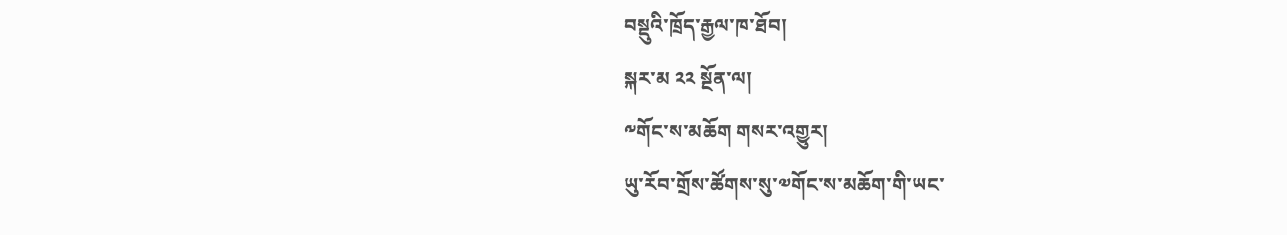བསྡུའི་ཁྲོད་རྒྱལ་ཁ་ཐོབ།
སྐར་མ ༢༢ སྔོན་ལ།
༸གོང་ས་མཆོག གསར་འགྱུར།
ཡུ་རོབ་གྲོས་ཚོགས་སུ་༧གོང་ས་མཆོག་གི་ཡང་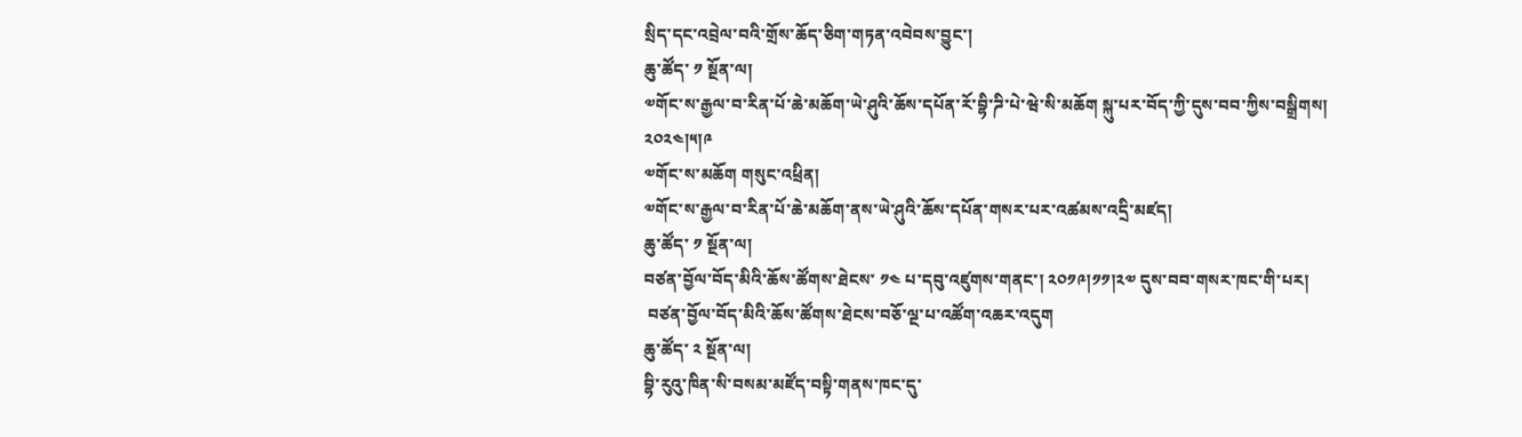སྲིད་དང་འབྲེལ་བའི་གྲོས་ཆོད་ཅིག་གཏན་འབེབས་བྱུང་།
ཆུ་ཚོད་ ༡ སྔོན་ལ།
༧གོང་ས་རྒྱལ་བ་རིན་པོ་ཆེ་མཆོག་ཡེ་ཤུའི་ཆོས་དཔོན་རོ་བྷི་ཌི་པེ་ཝེ་སི་མཆོག སྐུ་པར་བོད་ཀྱི་དུས་བབ་ཀྱིས་བསྒྲིགས། ༢༠༢༤།༥།༩
༧གོང་ས་མཆོག གསུང་འཕྲིན།
༧གོང་ས་རྒྱལ་བ་རིན་པོ་ཆེ་མཆོག་ནས་ཡེ་ཤུའི་ཆོས་དཔོན་གསར་པར་འཚམས་འདྲི་མཛད།
ཆུ་ཚོད་ ༡ སྔོན་ལ།
བཙན་བྱོལ་བོད་མིའི་ཆོས་ཚོགས་ཐེངས་ ༡༤ པ་དབུ་འཛུགས་གནང་། ༢༠༡༩།༡༡།༢༧ དུས་བབ་གསར་ཁང་གི་པར།
 བཙན་བྱོལ་བོད་མིའི་ཆོས་ཚོགས་ཐེངས་བཅོ་ལྔ་པ་འཚོག་འཆར་འདུག
ཆུ་ཚོད་ ༢ སྔོན་ལ།
བྷི་རུའུ་ཁིན་སི་བསམ་མཛོད་བསྟི་གནས་ཁང་དུ་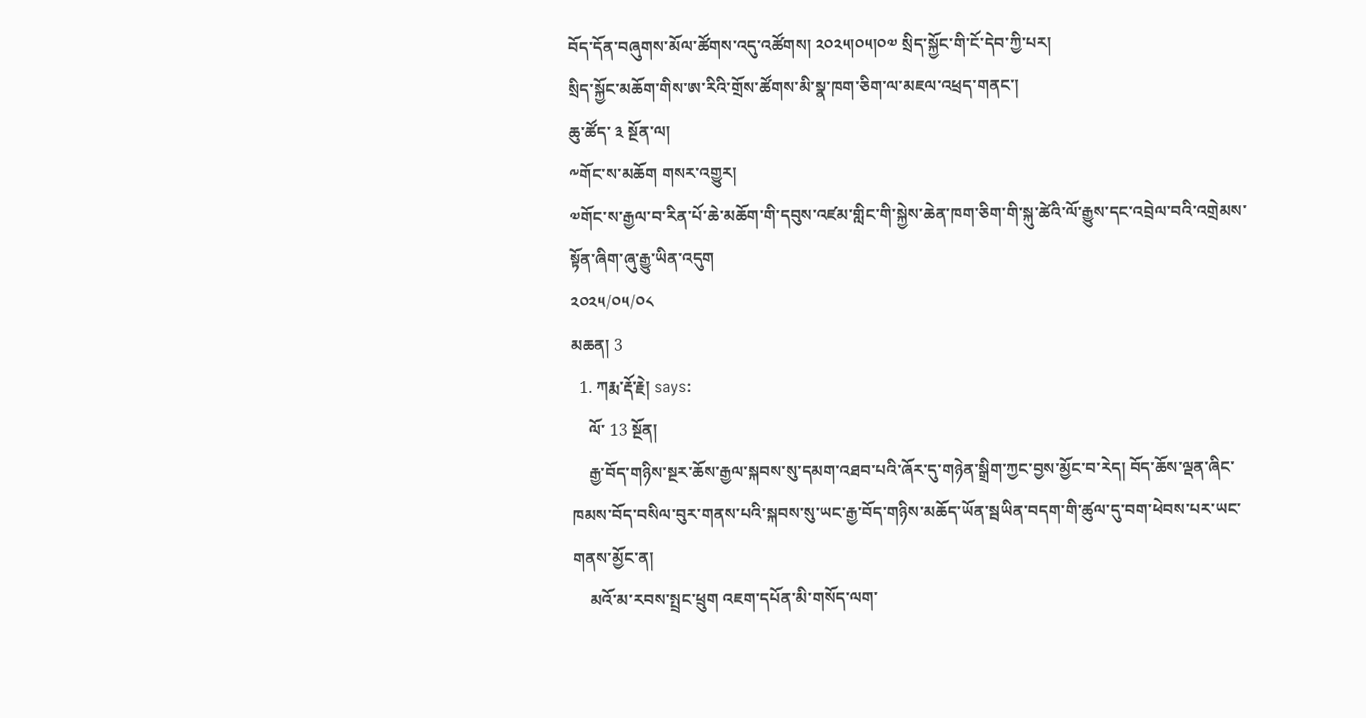བོད་དོན་བཞུགས་མོལ་ཚོགས་འདུ་འཚོགས། ༢༠༢༥།༠༥།༠༧ སྲིད་སྐྱོང་གི་ངོ་དེབ་ཀྱི་པར།
སྲིད་སྐྱོང་མཆོག་གིས་ཨ་རིའི་གྲོས་ཚོགས་མི་སྣ་ཁག་ཅིག་ལ་མཇལ་འཕྲད་གནང་།
ཆུ་ཚོད་ ༣ སྔོན་ལ།
༸གོང་ས་མཆོག གསར་འགྱུར།
༧གོང་ས་རྒྱལ་བ་རིན་པོ་ཆེ་མཆོག་གི་དབུས་འཛམ་གླིང་གི་སྐྱེས་ཆེན་ཁག་ཅིག་གི་སྐུ་ཚེའི་ལོ་རྒྱུས་དང་འབྲེལ་བའི་འགྲེམས་སྟོན་ཞིག་ཞུ་རྒྱུ་ཡིན་འདུག
༢༠༢༥/༠༥/༠༨
མཆན། 3
  1. ཀརྨ་རྡོ་རྗེ། says:
    ལོ་ 13 སྔོན།
    རྒྱ་བོད་གཉིས་སྔར་ཆོས་རྒྱལ་སྐབས་སུ་དམག་འཐབ་པའི་ཞོར་དུ་གཉེན་སྒྲིག་ཀྱང་བྱས་མྱོང་བ་རེད། བོད་ཆོས་ལྡན་ཞིང་ཁམས་བོད་བསིལ་བུར་གནས་པའི་སྐབས་སུ་ཡང་རྒྱ་བོད་གཉིས་མཆོད་ཡོན་སྦཡིན་བདག་གི་ཚུལ་དུ་བག་ཕེབས་པར་ཡང་གནས་མྱོང་ན།
    མའོ་མ་རབས་སྤྲང་ཕྲུག འཇག་དཔོན་མི་གསོད་ལག་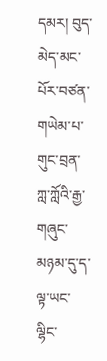དམར། བུད་མེད་མང་པོར་བཙན་གཡེམ་པ་གུང་བྲན་ཀླ་ཀློའི་རྒྱ་གཞུང་མཉམ་དུ་ད་ལྟ་ཡང་ལྷིང་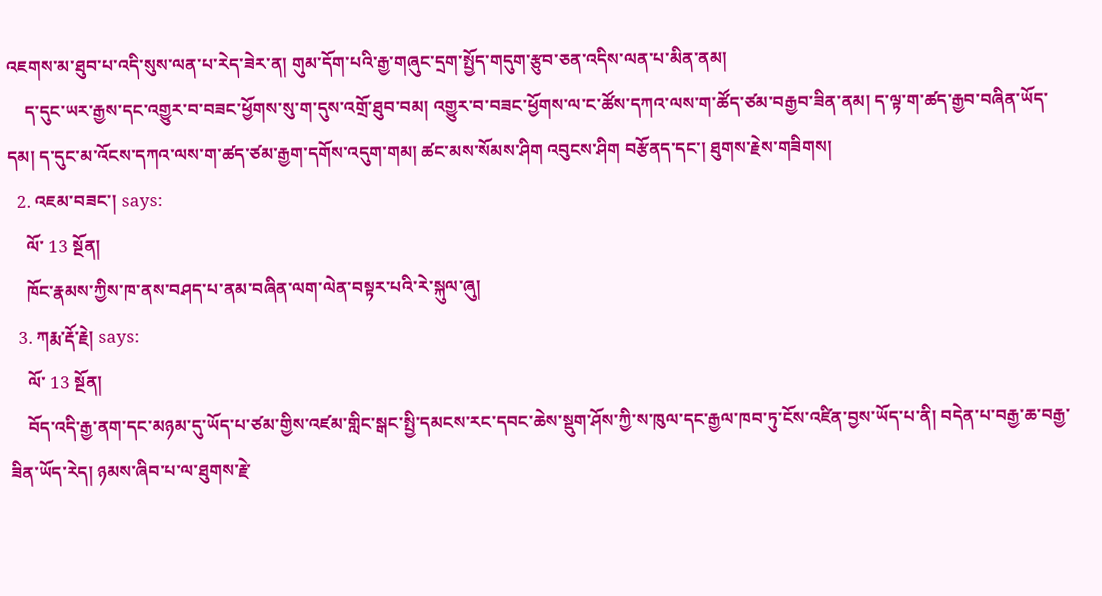འཇགས་མ་ཐུབ་པ་འདི་སུས་ལན་པ་རེད་ཟེར་ན། གུམ་དོག་པའི་རྒྱ་གཞུང་དྲག་སྤྱོད་གདུག་རྩུབ་ཅན་འདིས་ལན་པ་མིན་ནམ།
    ད་དུང་ཡར་རྒྱས་དང་འགྱུར་བ་བཟང་ཕྱོགས་སུ་ག་དུས་འགྲོ་ཐུབ་བམ། འགྱུར་བ་བཟང་ཕྱོགས་ལ་ང་ཚོས་དཀའ་ལས་ག་ཚོད་ཙམ་བརྒྱབ་ཟིན་ནམ། ད་ལྟ་ག་ཚད་རྒྱབ་བཞིན་ཡོད་དམ། ད་དུང་མ་འོངས་དཀའ་ལས་ག་ཚད་ཙམ་རྒྱག་དགོས་འདུག་གམ། ཚང་མས་སོམས་ཤིག འབུངས་ཤིག བརྩོནད་དང་། ཐུགས་རྗེས་གཟིགས།
  2. འཇམ་བཟང་། says:
    ལོ་ 13 སྔོན།
    ཁོང་རྣམས་ཀྱིས་ཁ་ནས་བཤད་པ་ནམ་བཞིན་ལག་ལེན་བསྟར་པའི་རེ་སྐུལ་ཞུ།
  3. ཀརྨ་རྡོ་རྗེ། says:
    ལོ་ 13 སྔོན།
    བོད་འདི་རྒྱ་ནག་དང་མཉམ་དུ་ཡོད་པ་ཙམ་གྱིས་འཛམ་གླིང་སྒང་སྤྱི་དམངས་རང་དབང་ཆེས་སྡུག་ཤོས་ཀྱི་ས་ཁུལ་དང་རྒྱལ་ཁབ་ཏུ་ངོས་འཛིན་བྱས་ཡོད་པ་ནི། བདེན་པ་བརྒྱ་ཆ་བརྒྱ་ཟིན་ཡོད་རེད། ཉམས་ཞིབ་པ་ལ་ཐུགས་རྗེ་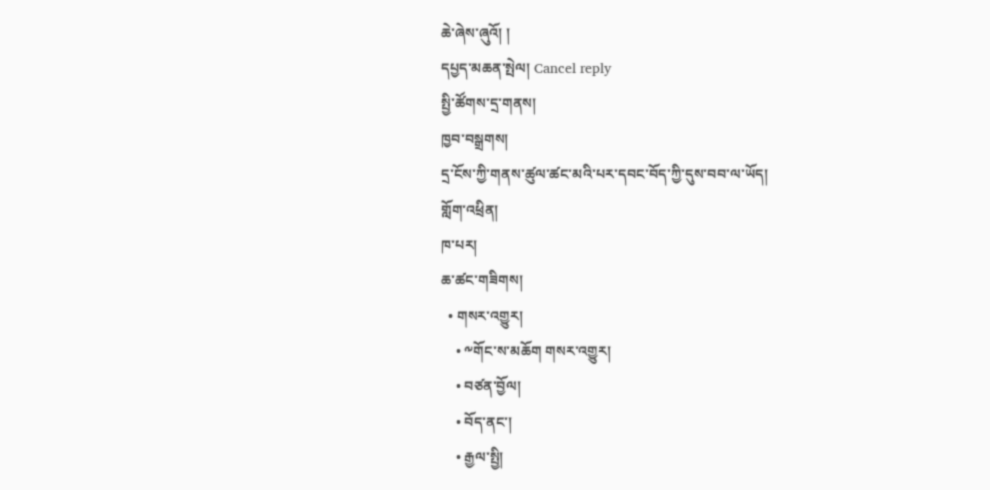ཆེ་ཞེས་ཞུའོ། །
དཔྱད་མཆན་སྤེལ། Cancel reply
སྤྱི་ཚོགས་དྲ་གནས།
ཁྱབ་བསྒྲགས།
དྲ་ངོས་ཀྱི་གནས་ཚུལ་ཚང་མའི་པར་དབང་བོད་ཀྱི་དུས་བབ་ལ་ཡོད།
གློག་འཕྲིན།
ཁ་པར།
ཆ་ཚང་གཟིགས།
  • གསར་འགྱུར།
    • ༸གོང་ས་མཆོག གསར་འགྱུར།
    • བཙན་བྱོལ།
    • བོད་ནང་།
    • རྒྱལ་སྤྱི།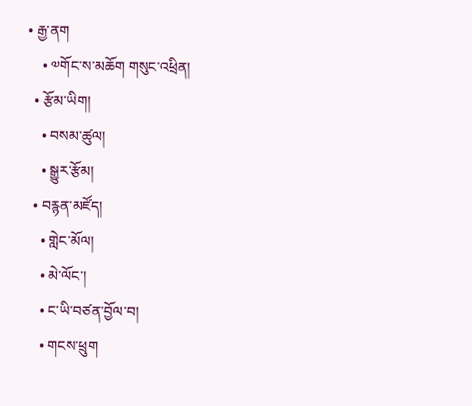• རྒྱ་ནག
    • ༧གོང་ས་མཆོག གསུང་འཕྲིན།
  • རྩོམ་ཡིག།
    • བསམ་ཚུལ།
    • སྒྱུར་རྩོམ།
  • བརྙན་མཛོད།
    • གླེང་མོལ།
    • མེ་ལོང་།
    • ང་ཡི་བཙན་བྱོལ་བ།
    • གངས་ཕྲུག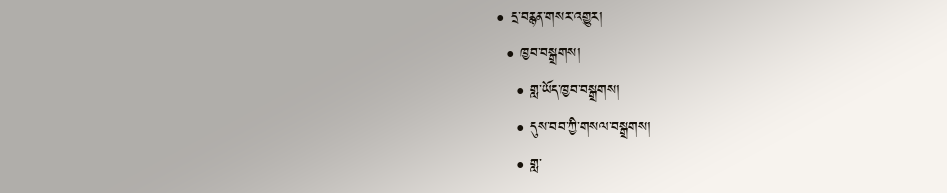• དྲ་བརྙན་གསར་འགྱུར།
  • ཁྱབ་བསྒྲགས།
    • གླ་ཡོད་ཁྱབ་བསྒྲགས།
    • དུས་བབ་ཀྱི་གསལ་བསྒྲགས།
    • གླ་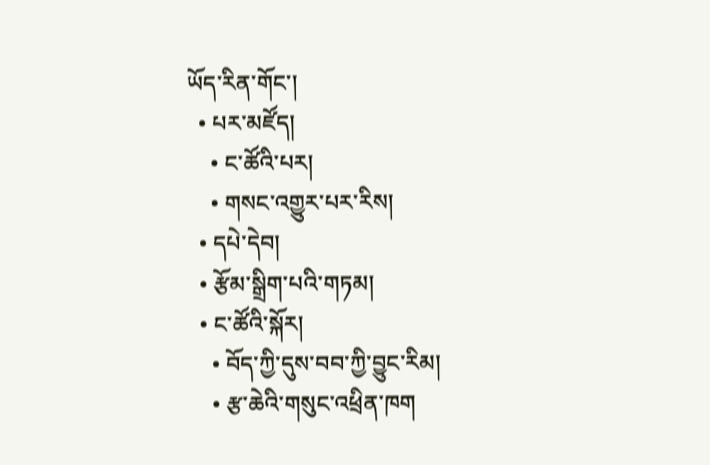ཡོད་རིན་གོང་།
  • པར་མཛོད།
    • ང་ཚོའི་པར།
    • གསང་འགྱུར་པར་རིས།
  • དཔེ་དེབ།
  • རྩོམ་སྒྲིག་པའི་གཏམ།
  • ང་ཚོའི་སྐོར།
    • བོད་ཀྱི་དུས་བབ་ཀྱི་བྱུང་རིམ།
    • རྩ་ཆེའི་གསུང་འཕྲིན་ཁག